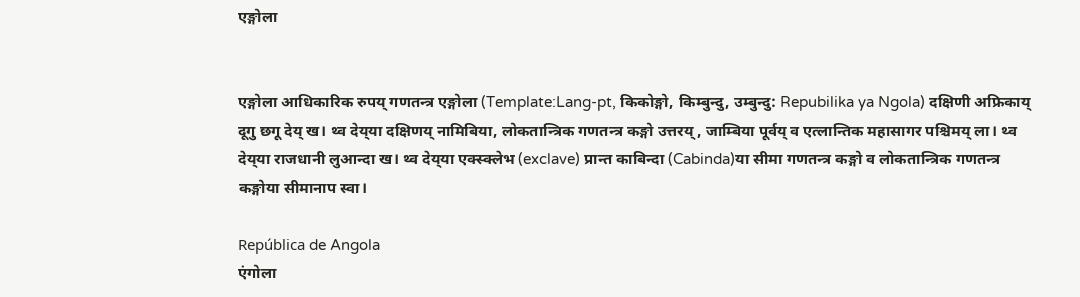एङ्गोला


एङ्गोला आधिकारिक रुपय् गणतन्त्र एङ्गोला (Template:Lang-pt, किकोङ्गो, किम्बुन्दु, उम्बुन्दु: Repubilika ya Ngola) दक्षिणी अफ्रिकाय् दूगु छगू देय् ख। थ्व देय्‌या दक्षिणय् नामिबिया, लोकतान्त्रिक गणतन्त्र कङ्गो उत्तरय्, जाम्बिया पूर्वय् व एत्लान्तिक महासागर पश्चिमय् ला। थ्व देय्‌या राजधानी लुआन्दा ख। थ्व देय्‌या एक्स्क्लेभ (exclave) प्रान्त काबिन्दा (Cabinda)या सीमा गणतन्त्र कङ्गो व लोकतान्त्रिक गणतन्त्र कङ्गोया सीमानाप स्वा।

República de Angola
एंगोला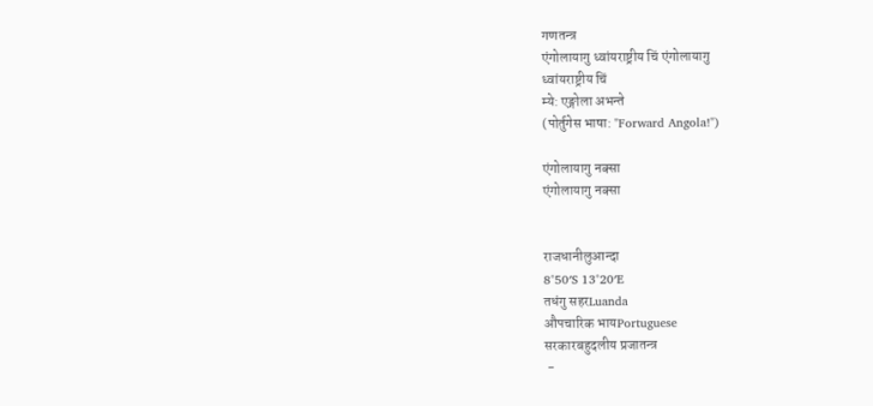गणतन्त्र
एंगोलायागु ध्वांयराष्ट्रीय चिं एंगोलायागु
ध्वांयराष्ट्रीय चिं
म्ये: एङ्गोला अभन्ते
(पोर्तुगेस भाषा: "Forward Angola!")

एंगोलायागु नक्सा
एंगोलायागु नक्सा


राजधानीलुआन्दा
8°50′S 13°20′E
तधंगु सहरLuanda
औपचारिक भायPortuguese
सरकारबहुदलीय प्रजातन्त्र
 -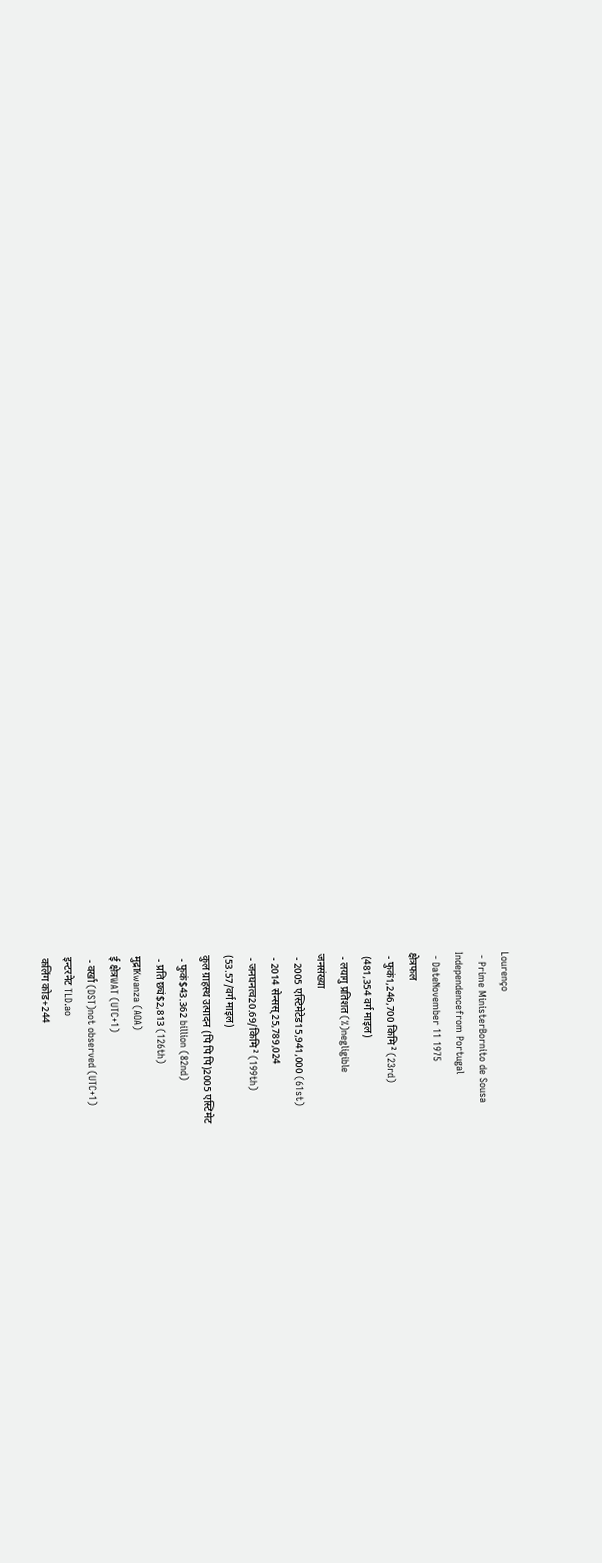Lourenço
 - Prime MinisterBornito de Sousa
Independencefrom Portugal
 - DateNovember 11 1975
क्षेत्रफल
 - फुकं1,246,700 किमि² (23rd)
 (481,354 वर्ग माइल)
 - लयागु प्रतिशत (%)negligible
जनसंख्या
 - 2005 एस्टिमेटेड15,941,000 (61st)
 - 2014 सेन्सस्25,789,024
 - जनघनत्व20.69/किमि² (199th)
(53.57/वर्ग माइल)
कुल ग्राहस्थ उत्पादन (पि पि पि)2005 एस्टिमेट
 - फुकं$43.362 billion (82nd)
 - प्रति छ्यं$2,813 (126th)
मुद्राKwanza (AOA)
ई क्षेत्रWAT (UTC+1)
 - वर्खा (DST)not observed (UTC+1)
इन्टरनेट TLD.ao
कलिंग कोड+244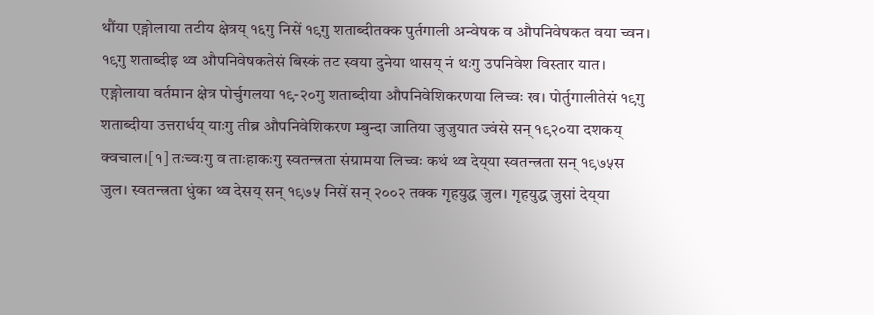थौंया एङ्गोलाया तटीय क्षेत्रय् १६गु निसें १९गु शताब्दीतक्क पुर्तगाली अन्वेषक व औपनिवेषकत वया च्वन। १९गु शताब्दीइ थ्व औपनिवेषकतेसं बिस्कं तट स्वया दुनेया थासय् नं थःगु उपनिवेश विस्तार यात। एङ्गोलाया वर्तमान क्षेत्र पोर्चुगलया १९-२०गु शताब्दीया औपनिवेशिकरणया लिच्वः ख। पोर्तुगालीतेसं १९गु शताब्दीया उत्तरार्धय् याःगु तीब्र औपनिवेशिकरण म्बुन्दा जातिया जुजुयात ज्वंसे सन् १९२०या दशकय् क्वचाल।[१] तःच्वःगु व ताःहाकःगु स्वतन्त्रता संग्रामया लिच्वः कथं थ्व देय्‌या स्वतन्त्रता सन् १९७५स जुल। स्वतन्त्रता धुंका थ्व देसय् सन् १९७५ निसें सन् २००२ तक्क गृहयुद्ध जुल। गृहयुद्ध जुसां देय्‌या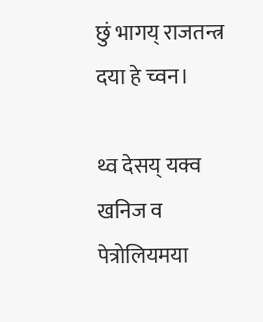छुं भागय् राजतन्त्र दया हे च्वन।

थ्व देसय् यक्व खनिज व पेत्रोलियमया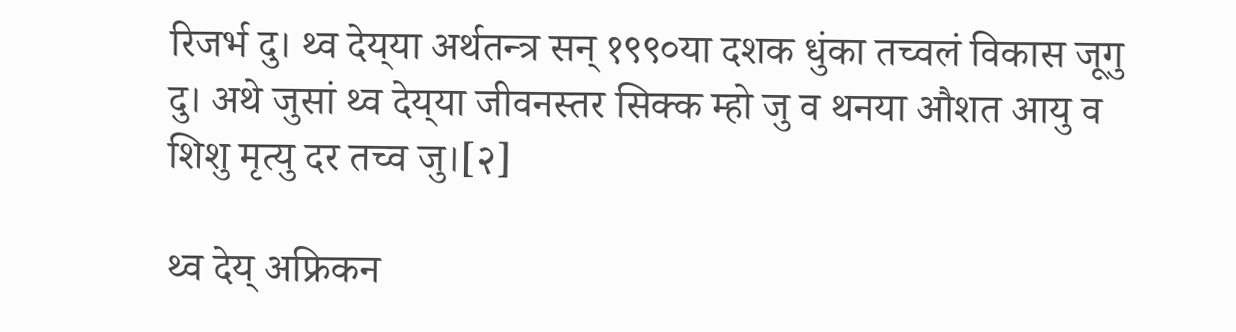रिजर्भ दु। थ्व देय्‌या अर्थतन्त्र सन् १९९०या दशक धुंका तच्वलं विकास जूगु दु। अथे जुसां थ्व देय्‌या जीवनस्तर सिक्क म्हो जु व थनया औशत आयु व शिशु मृत्यु दर तच्व जु।[२]

थ्व देय् अफ्रिकन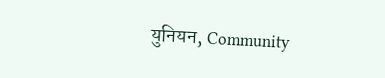युनियन, Community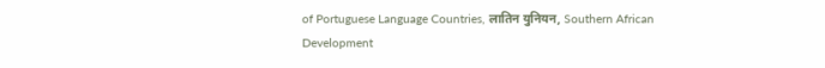of Portuguese Language Countries, लातिन युनियन, Southern African Development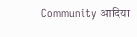Community आदिया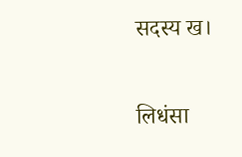सदस्य ख।

लिधंसा